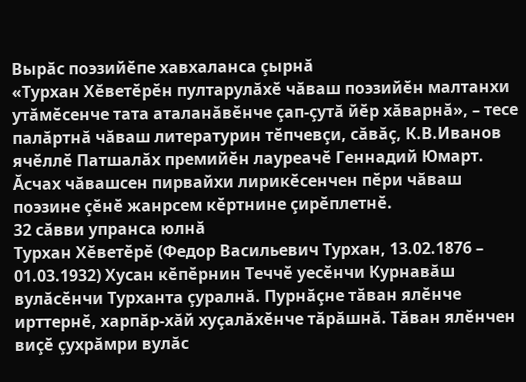Вырăс поэзийӗпе хавхаланса çырнă
«Турхан Хӗветӗрӗн пултарулăхӗ чăваш поэзийӗн малтанхи утăмӗсенче тата аталанăвӗнче çап-çутă йӗр хăварнă», – тесе палăртнă чăваш литературин тӗпчевçи, сăвăç, К.В.Иванов ячӗллӗ Патшалăх премийӗн лауреачӗ Геннадий Юмарт. Ăсчах чăвашсен пирвайхи лирикӗсенчен пӗри чăваш поэзине çӗнӗ жанрсем кӗртнине çирӗплетнӗ.
32 сăвви упранса юлнă
Турхан Хӗветӗрӗ (Федор Васильевич Турхан, 13.02.1876 – 01.03.1932) Хусан кӗпӗрнин Теччӗ уесӗнчи Курнавăш вулăсӗнчи Турханта çуралнă. Пурнăçне тăван ялӗнче ирттернӗ, харпăр-хăй хуçалăхӗнче тăрăшнă. Тăван ялӗнчен виçӗ çухрăмри вулăс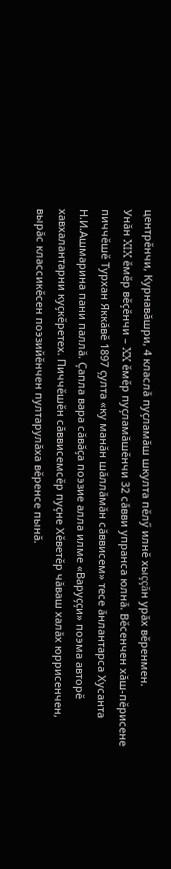центрӗнчи, Курнавăшри, 4 класлă пуçламăш шкулта пӗлӳ илнӗ хыççăн урăх вӗренмен.
Унăн XIX ӗмӗр вӗçӗнчи – XX ӗмӗр пуçламăшӗнчи 32 сăвви упранса юлнă. Вӗсенчен хăш-пӗрисене пиччӗшӗ Турхан Яккăвӗ 1897 çулта «ку манăн шăллăмăн сăввисем» тесе ăнлантарса Хусанта Н.И.Ашмарина пани паллă. Çапла вара сăвăçа поэзие алла илме «Варуççи» поэма авторӗ хавхалантарни куçкӗретех. Пиччӗшӗн сăввисемсӗр пуçне Хӗветӗр чăваш халăх юррисенчен, вырăс классикӗсен поэзийӗнчен пултарулăха вӗренсе пынă.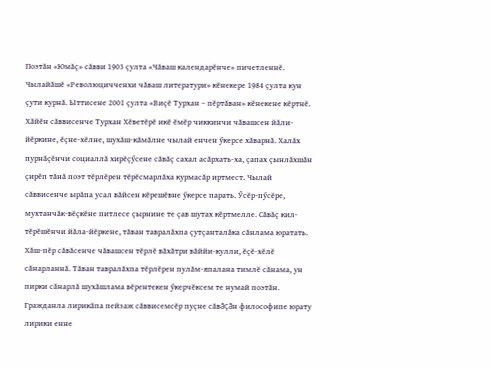Поэтăн «Юмăç» сăвви 1903 çулта «Чăваш календарӗнче» пичетленнӗ. Чылайăшӗ «Революцичченхи чăваш литератури» кӗнекере 1984 çулта кун çути курнă. Ыттисене 2001 çулта «Виçӗ Турхан – пӗртăван» кӗнекене кӗртнӗ.
Хăйӗн сăввисенче Турхан Хӗветӗрӗ икӗ ӗмӗр чиккинчи чăвашсен йăли-йӗркине, ӗçне-хӗлне, шухăш-кăмăлне чылай енчен ӳкерсе хăварнă. Халăх пурнăçӗнчи социаллă хирӗçӳсене сăвăç сахал асăрхать-ха, çапах çынлăхшăн çирӗп тăнă поэт тӗрлӗрен тӗрӗсмарлăха курмасăр иртмест. Чылай сăввисенче ырăпа усал вăйсен кӗрешӗвне ӳкерсе парать. Ӳсӗр-пӳсӗре, мухтанчăк-вӗçкӗне питлесе çырнине те çав шутах кӗртмелле. Сăвăç кил-тӗрӗшӗнчи йăла-йӗркене, тăван тавралăхпа çутçанталăка сăнлама юратать.
Хăш-пӗр сăвăсенче чăвашсен тӗрлӗ вăхăтри вăййи-кулли, ӗçӗ-хӗлӗ сăнарланнă. Тăван тавралăхпа тӗрлӗрен пулăм-япалана тимлӗ сăнама, ун пирки сăнарлă шухăшлама вӗрентекен ӳкерчӗксем те нумай поэтăн. Гражданла лирикăпа пейзаж сăввисемсӗр пуçне сăвăçăн философипе юрату лирики енне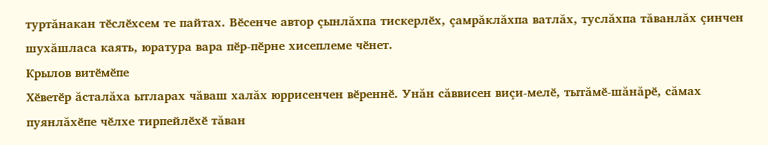туртăнакан тӗслӗхсем те пайтах. Вӗсенче автор çынлăхпа тискерлӗх, çамрăклăхпа ватлăх, туслăхпа тăванлăх çинчен шухăшласа каять, юратура вара пӗр-пӗрне хисеплеме чӗнет.
Крылов витӗмӗпе
Хӗветӗр ăсталăха ытларах чăваш халăх юррисенчен вӗреннӗ. Унăн сăввисен виçи-мелӗ, тытăмӗ-шăнăрӗ, сăмах пуянлăхӗпе чӗлхе тирпейлӗхӗ тăван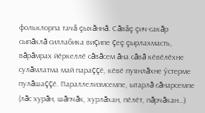фольклорпа тачă çыхăннă. Сăвăç çич-сакăр сыпăклă силлабика виçипе çеç çырлахмасть, вăрăмрах йӗркеллӗ сăвăсем ăна сăвă кӗвӗлӗхне сулăмлатма май параççӗ, кӗвӗ пуянлăхне ӳстерме пулăшаççӗ. Параллелизмсемпе, ытарлă сăнарсемпе (лăс хурăн, шăпчăк, хурлăхан, пӗлӗт, пăрчăкан…)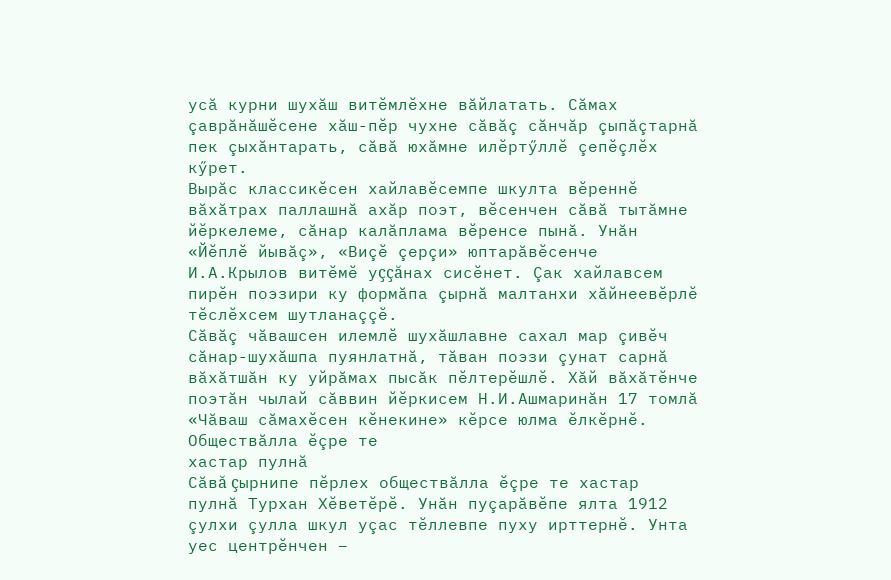усă курни шухăш витӗмлӗхне вăйлатать. Сăмах çаврăнăшӗсене хăш-пӗр чухне сăвăç сăнчăр çыпăçтарнă пек çыхăнтарать, сăвă юхăмне илӗртӳллӗ çепӗçлӗх кӳрет.
Вырăс классикӗсен хайлавӗсемпе шкулта вӗреннӗ вăхăтрах паллашнă ахăр поэт, вӗсенчен сăвă тытăмне йӗркелеме, сăнар калăплама вӗренсе пынă. Унăн «Йӗплӗ йывăç», «Виçӗ çерçи» юптарăвӗсенче И.А.Крылов витӗмӗ уççăнах сисӗнет. Çак хайлавсем пирӗн поэзири ку формăпа çырнă малтанхи хăйнеевӗрлӗ тӗслӗхсем шутланаççӗ.
Сăвăç чăвашсен илемлӗ шухăшлавне сахал мар çивӗч сăнар-шухăшпа пуянлатнă, тăван поэзи çунат сарнă вăхăтшăн ку уйрăмах пысăк пӗлтерӗшлӗ. Хăй вăхăтӗнче поэтăн чылай сăввин йӗркисем Н.И.Ашмаринăн 17 томлă «Чăваш сăмахӗсен кӗнекине» кӗрсе юлма ӗлкӗрнӗ.
Обществăлла ӗçре те
хастар пулнă
Сăвă çырнипе пӗрлех обществăлла ӗçре те хастар пулнă Турхан Хӗветӗрӗ. Унăн пуçарăвӗпе ялта 1912 çулхи çулла шкул уçас тӗллевпе пуху ирттернӗ. Унта уес центрӗнчен –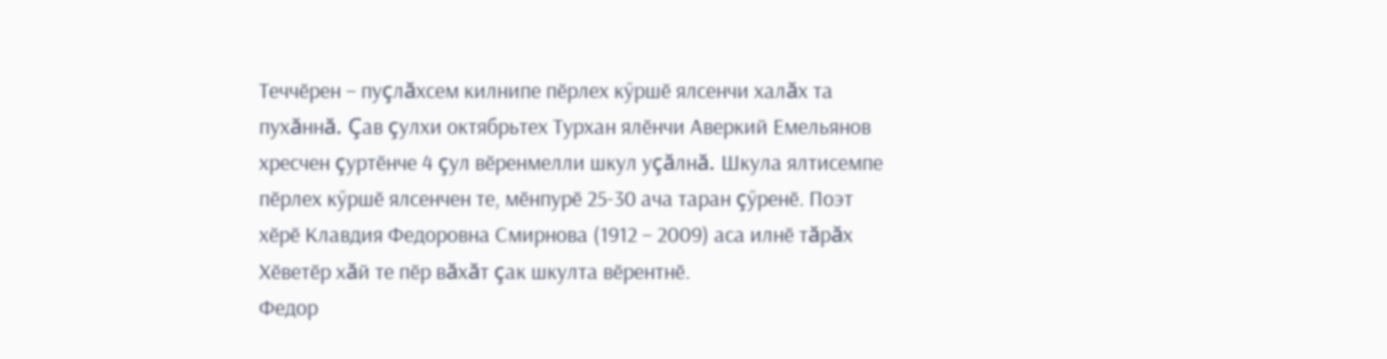Теччӗрен – пуçлăхсем килнипе пӗрлех кӳршӗ ялсенчи халăх та пухăннă. Çав çулхи октябрьтех Турхан ялӗнчи Аверкий Емельянов хресчен çуртӗнче 4 çул вӗренмелли шкул уçăлнă. Шкула ялтисемпе пӗрлех кӳршӗ ялсенчен те, мӗнпурӗ 25-30 ача таран çӳренӗ. Поэт хӗрӗ Клавдия Федоровна Смирнова (1912 – 2009) аса илнӗ тăрăх Хӗветӗр хăй те пӗр вăхăт çак шкулта вӗрентнӗ.
Федор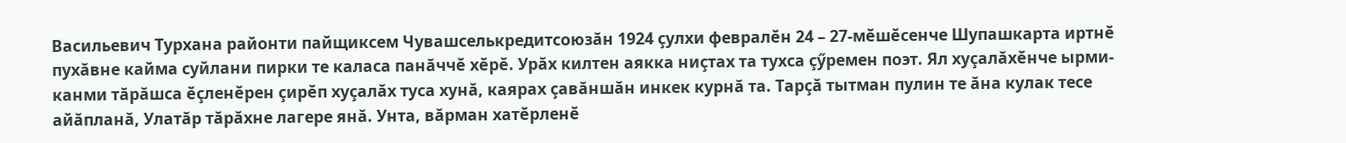Васильевич Турхана районти пайщиксем Чувашселькредитсоюзăн 1924 çулхи февралӗн 24 – 27-мӗшӗсенче Шупашкарта иртнӗ пухăвне кайма суйлани пирки те каласа панăччӗ хӗрӗ. Урăх килтен аякка ниçтах та тухса çӳремен поэт. Ял хуçалăхӗнче ырми-канми тăрăшса ӗçленӗрен çирӗп хуçалăх туса хунă, каярах çавăншăн инкек курнă та. Тарçă тытман пулин те ăна кулак тесе айăпланă, Улатăр тăрăхне лагере янă. Унта, вăрман хатӗрленӗ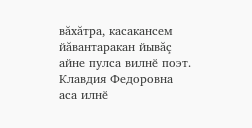вăхăтра, касакансем йăвантаракан йывăç айне пулса вилнӗ поэт. Клавдия Федоровна аса илнӗ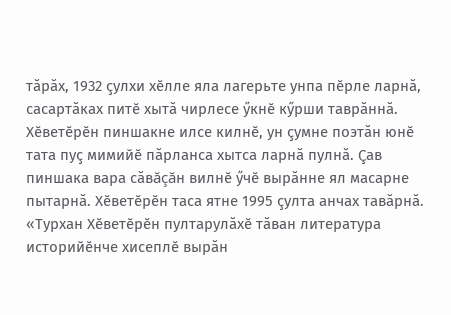тăрăх, 1932 çулхи хӗлле яла лагерьте унпа пӗрле ларнă, сасартăках питӗ хытă чирлесе ӳкнӗ кӳрши таврăннă. Хӗветӗрӗн пиншакне илсе килнӗ, ун çумне поэтăн юнӗ тата пуç мимийӗ пăрланса хытса ларнă пулнă. Çав пиншака вара сăвăçăн вилнӗ ӳчӗ вырăнне ял масарне пытарнă. Хӗветӗрӗн таса ятне 1995 çулта анчах тавăрнă.
«Турхан Хӗветӗрӗн пултарулăхӗ тăван литература историйӗнче хисеплӗ вырăн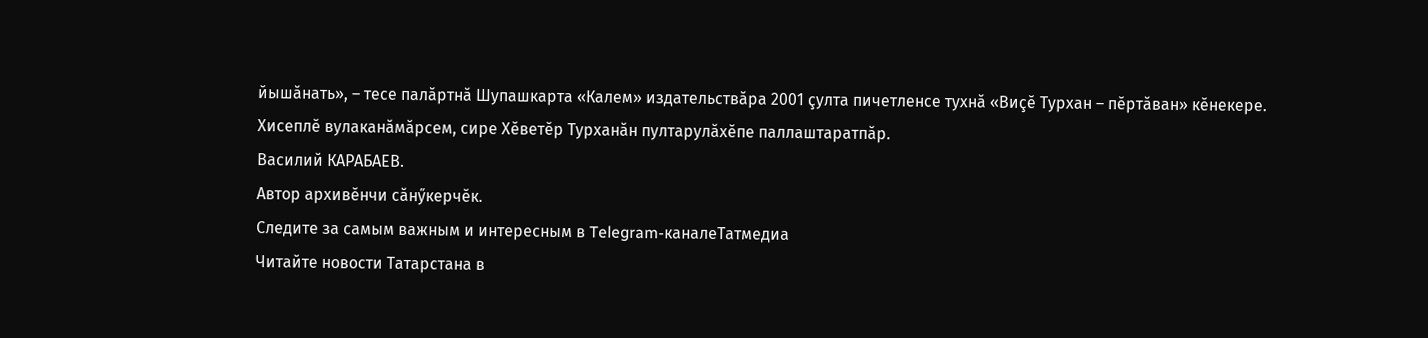йышăнать», – тесе палăртнă Шупашкарта «Калем» издательствăра 2001 çулта пичетленсе тухнă «Виçӗ Турхан – пӗртăван» кӗнекере.
Хисеплӗ вулаканăмăрсем, сире Хӗветӗр Турханăн пултарулăхӗпе паллаштаратпăр.
Василий КАРАБАЕВ.
Автор архивӗнчи сăнӳкерчӗк.
Следите за самым важным и интересным в Telegram-каналеТатмедиа
Читайте новости Татарстана в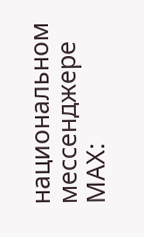национальном мессенджере MАХ: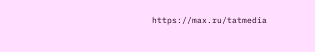https://max.ru/tatmedia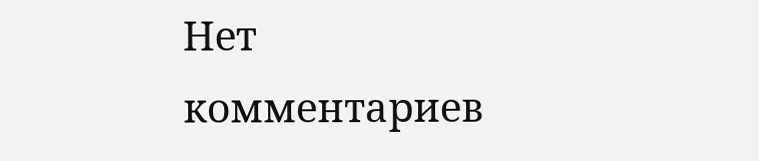Нет комментариев